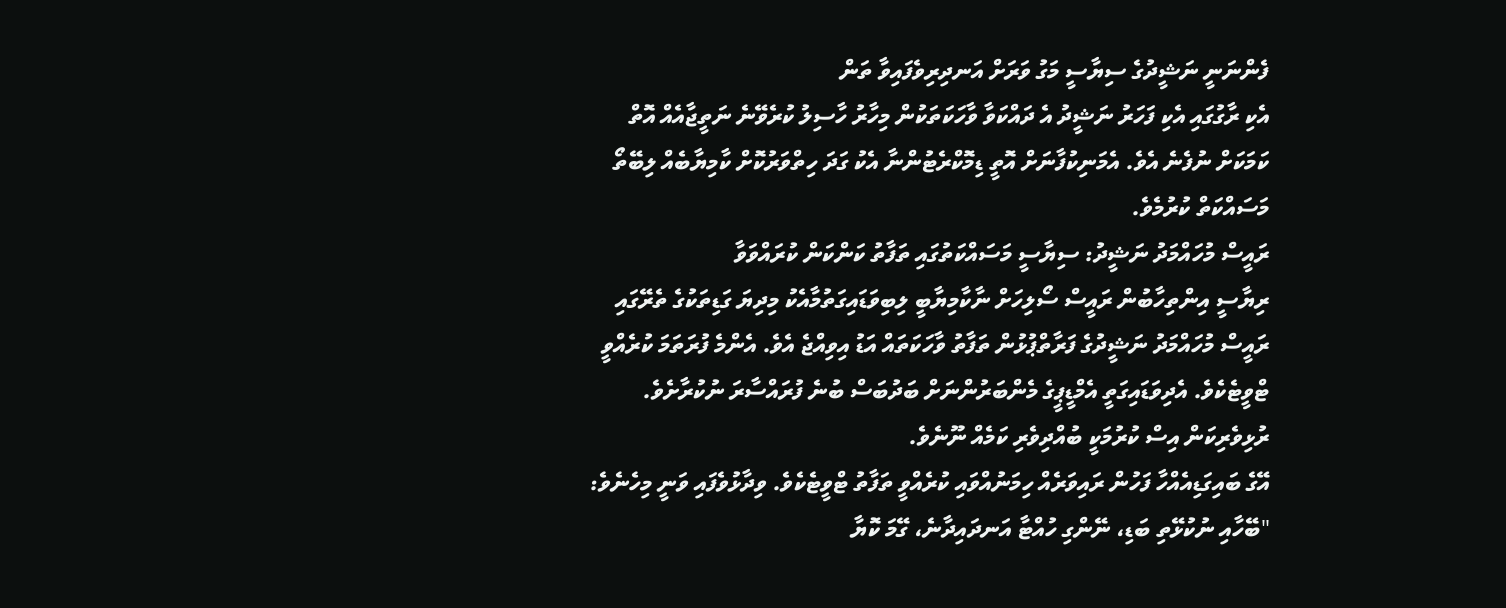ފެންނަނީ ނަޝީދުގެ ސިޔާސީ މަގު ވަރަށް އަނދިރިވެފައިވާ ތަން
އެކި ރާގުގައި އެކި ފަހަރު ނަޝީދު އެ ދައްކަވާ ވާހަކަތަކުން މިހާރު ހާސިލު ކުރެވޭނެ ނަތީޖާއެއް އޮތް ކަމަކަށް ނުފެނެ އެވެ. އެމަނިކުފާނަށް އޮތީ ޑިމޮކްރެޓުންނާ އެކު ގަދަ ހިތްވަރުކޮށް ކާމިޔާބެއް ލިބޭތޯ މަސައްކަތް ކުރުމެވެ.
ރައީސް މުހައްމަދު ނަޝީދު: ސިޔާސީ މަސައްކަތުގައި ތަފާތު ކަންކަން ކުރައްވަވާ
ރިޔާސީ އިންތިހާބުން ރައީސް ސޯލިހަށް ނާކާމިޔާބީ ލިބިވަޑައިގަތުމާއެކު މިދިޔަ ގަޑިތަކުގެ ތެރޭގައި ރައީސް މުހައްމަދު ނަޝީދުގެ ފަރާތްޕުޅުން ތަފާތު ވާހަކަތައް އަޑު އިވިއްޖެ އެވެ. އެންމެ ފުރަތަމަ ކުރެއްވީ ޓްވީޓެކެވެ. އެދިވަޑައިގަތީ އެމްޑީޕީގެ މެންބަރުންނަށް ބަދުބަސް ބުނެ ފުރައްސާރަ ނުކުރާށެވެ. ރުޅިވެރިކަން އިސް ކުރުމަކީ ބުއްދިވެރި ކަމެއް ނޫނެވެ.
އޭގެ ބައިގަޑިއެއްހާ ފަހުން ރައިވަރެއް ހިމަނުއްވައި ކުރެއްވީ ތަފާތު ޓްވީޓެކެވެ. ވިދާޅުވެފައި ވަނީ މިހެނެވެ:
"ބޭހާއި ނުކުޅޭތި ބަޑި، ނޭންގި ހުއްޓާ އަނދައިދާނެ، ގޭމަ ކޮޔާ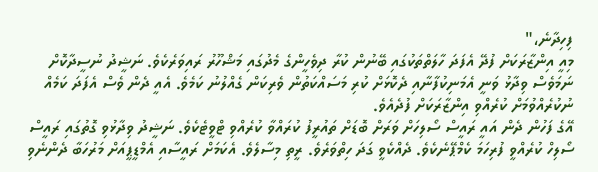ފިހިދާނެ،"
މިއީ އިންޒާރަކަށް ފުދޭ އެފަދަ ހާލަތްތަކުގައި ބޭނުން ކުރާ ދިވެހީންގެ މެދުގައި މަޝްހޫރު ރައިވަރެކެވެ. ނަޝީދު ނުސީދާކޮށް ނަމަވެސް ވިދާޅު ވަނީ އެމަނިކުފާނާއި ދެކޮޅަށް ކުރި މަސައްކަތުން ވެރިކަން ގެއްލުނު ކަމެވެ. އެއީ ދެން ވެސް އެފަދަ ކަމެއް ނުކުރެއްވުމަށް ކުރެއްވި އިންޒާރަކަށް ފުދެއެވެ.
އޭގެ ފަހުން ދެން އައީ ރައީސް ސޯލިހަށް ވަރަށް ބޮޑަށް ތައުރީފު ކުރައްވާ ކުރެއްވި ޓްވީޓެކެވެ. ނަޝީދު ވިދާޅުވި ގޮތުގައި ރައީސް ސޯލިހް ކުރެއްވީ ފުރިހަމަ ކެމްޕޭނެކެވެ. ދެއްކެވީ ގަދަ ހިތްވަރެވެ. ރީތި މިސާލެވެ. އެކަމަށް ރައީސާއި އެމްޑީޕީއަށް މަރުހަބާ ދެންނެވި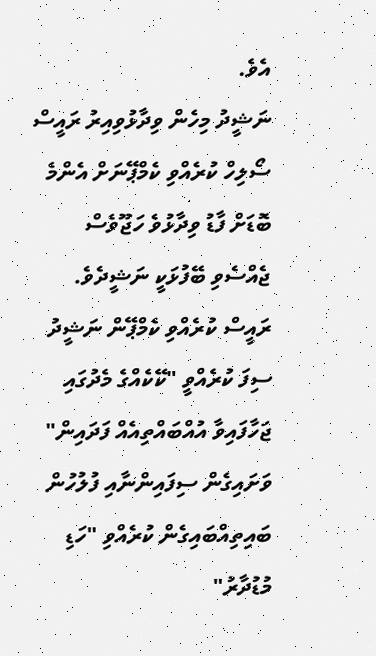އެވެ.
ނަޝީދު މިހެން ވިދާޅުވިއިރު ރައީސް ސޯލިހް ކުރެއްވި ކެމްޕޭނަށް އެންމެ ބޮޑަށް ފާޑު ވިދާޅުވެ ހަޖޫވެސް ޖެއްސެވި ބޭފުޅަކީ ނަޝީދެވެ. ރައީސް ކުރެއްވި ކެމްޕޭން ނަޝީދު ސިފަ ކުރެއްވީ "ކޭކެއްގެ މެދުގައި ޖަހާފައިވާ އުއްބައްތިއެއް ފަދައިން" ވަށައިގެން ސިފައިންނާއި ފުލުހުން ބައިތިއްބައިގެން ކުރެއްވި "ހަޑި މުޑުދާރު"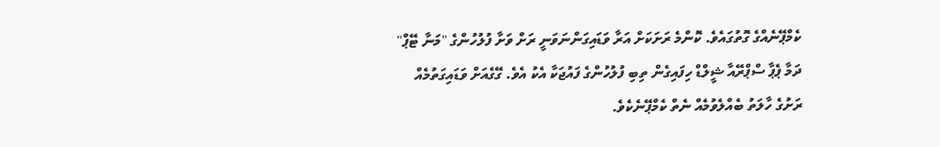ކެމްޕޭނެއްގެ ގޮތުގައެވެ. ކޮންމެ ރަށަކަށް އަރާ ވަޑައިގަންނަވަނީ ރަށް ވަށާ ފުލުހުންގެ "މަނާ ޓޭޕް" ދަމާ ޕެޕާ ސްޕްރޭއާ ޝީލްޑް ހިފައިގެން ތިބި ފުލުހުންގެ ފައުޖަކާ އެކު އެވެ. ގޭގެއަށް ވަޑައިގަތުމެއް ރަށުގެ ހާލަތު ބެއްލެވުމެއް ނެތް ކެމްޕޭނެކެވެ.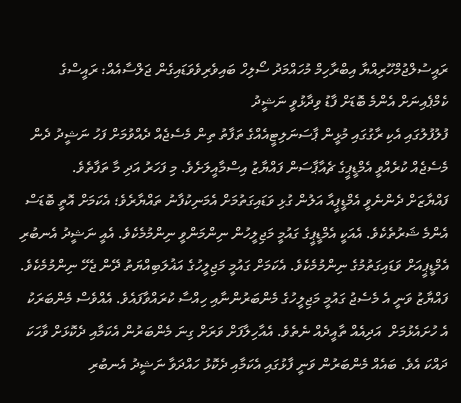ރައީސުލްޖުމްހޫރިއްޔާ އިބްރާހިމް މުހައްމަދު ސޯލިހް ބައިވެރިވެވަޑައިގެން ޖަލްސާއެއް: ރައީސްގެ ކެމްޕެއިނަށް އެންމެ ބޮޑަށް ފާޑު ވިދާޅުވީ ނަޝީދު
ފުލުފުލުގައި އެކި ރާގުގައި މުޅީން ޕާސަނަލިޓީއެއްގެ ތަފާތު ތިން މެސެޖެއް ދެއްވުމަށް ފަހު ނަޝީދު ދެން މެސެޖެއް ކުރެއްވީ އެމްޑީޕީގެ ޗެއާޕާސަން ފައްޔާޒު އިސްމާއީލަށެވެ. މި ފަހަރު އަދި މާ ތަފާތެވެ.
ފައްޔާޒަށް ދެންނެވީ އެމްޑީޕީއާ އަލުން ގުޅި ވަޑައިގަތުމަށް އެމަނިކުފާނު ތައްޔާރެވެ؛ އެކަމަށް އޮތީ ބޮޑަސް އެންމެ ޝަރުތެކެވެ. އެއަކީ އެމްޑީޕީގެ ގައުމީ މަޖިލީހުން ނިންމަންވީ ނިންމުމެކެވެ. އެއީ ނަޝީދު އެނބުރި އެމްޑީޕީއަށް ވަޑައިގަތުމުގެ ނިންމުމެކެވެ. އެކަމަށް ގައުމީ މަޖިލީހުގެ އަޣުލަބިއްޔަތު ދޭން ޖެހޭ ނިންމުމެކެވެ.
ފައްޔާޒު ވަނީ އެ މެސެޖު ގައުމީ މަޖިލީހުގެ މެންބަރުންނާއި ހިއްސާ ކުރައްވާފައެވެ. އެއްވެސް މެންބަރަކު އެ ހުށައެޅުމަށް  އަދިއެއް ތާއީދެއް ނެތެވެ. އެއާހިލާފަށް ވަރަށް ގިނަ މެންބަރުން އެކަމާއި ދެކޮޅަށް ވާހަކަ ދައްކަ އެވެ. ބައެއް މެންބަރުން ވަނީ ފާޅުގައި އެކަމާއި ދެކޮޅު ހައްދަވާ ނަޝީދު އެނބުރި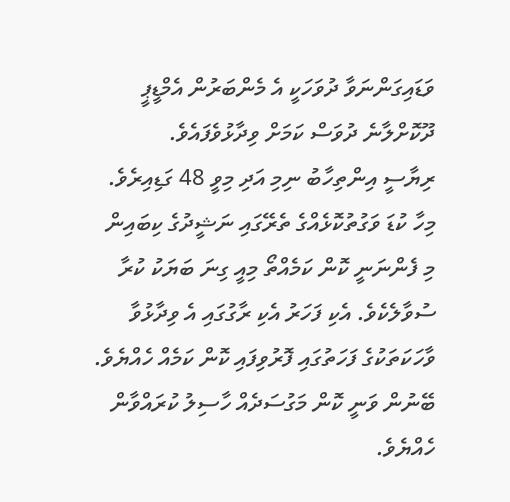ވަޑައިގަންނަވާ ދުވަހަކީ އެ މެންބަރުން އެމްޑީޕީ ދޫކޮށްލާނެ ދުވަސް ކަމަށް ވިދާޅުވެފައެވެ.
ރިޔާސީ އިންތިހާބު ނިމި އަދި މިވީ 48 ގަޑިއިރެވެ. މިހާ ކުޑަ ވަގުތުކޮޅެއްގެ ތެރޭގައި ނަޝީދުގެ ކިބައިން މި ފެންނަނީ ކޮން ކަމެއްތޯ މިއީ ގިނަ ބަޔަކު ކުރާ ސުވާލެކެވެ. އެކި ފަހަރު އެކި ރާގުގައި އެ ވިދާޅުވާ ވާހަކަތަކުގެ ފަހަތުގައި ފޮރުވިފައި ކޮން ކަމެއް ހެއްޔެވެ. ބޭނުން ވަނީ ކޮން މަގުސަދެއް ހާސިލު ކުރައްވާން ހެއްޔެވެ.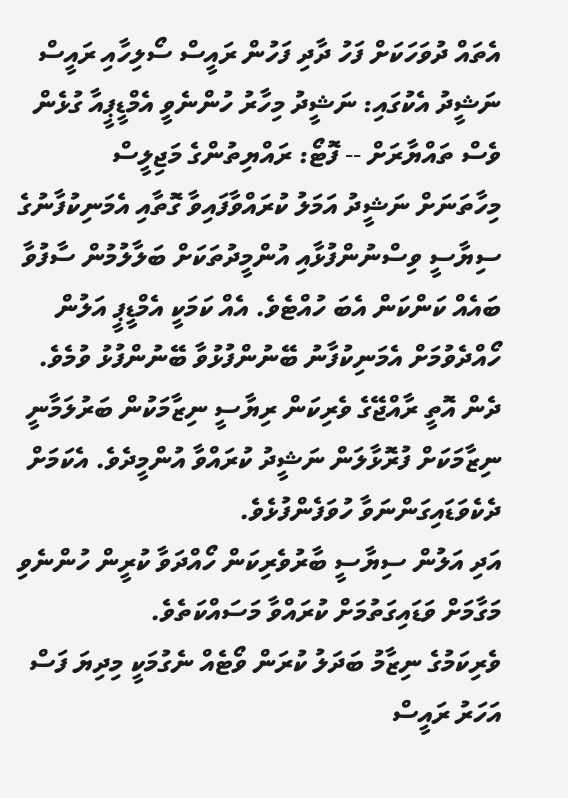އެތައް ދުވަހަކަށް ފަހު ދާދި ފަހުން ރައީސް ސޯލިހާއި ރައީސް ނަޝީދު އެކުގައި: ނަޝީދު މިހާރު ހުންނެވީ އެމްޑީޕީއާ ގުޅެން ވެސް ތައްޔާރަށް -- ފޮޓޯ: ރައްޔިތުންގެ މަޖިލީސް
މިހާތަނަށް ނަޝީދު އަމަލު ކުރައްވާފައިވާ ގޮތާއި އެމަނިކުފާނުގެ ސިޔާސީ ވިސްނުންފުޅާއި އުންމީދުތަކަށް ބަލާލުމުން ސާފުވާ ބައެއް ކަންކަން އެބަ ހުއްޓެވެ. އެއް ކަމަކީ އެމްޑީޕީ އަލުން ހޯއްދެވުމަށް އެމަނިކުފާނު ބޭނުންފުޅުވާ ބޭނުންފުޅު ވުމެވެ. ދެން އޮތީ ރާއްޖޭގެ ވެރިކަން ރިޔާސީ ނިޒާމަކުން ބަރުލަމާނީ ނިޒާމަކަށް ފުރޮޅާލަން ނަޝީދު ކުރައްވާ އުންމީދެވެ. އެކަމަށް ދެކެވަޑައިގަންނަވާ ހުވަފެންފުޅެވެ.
އަދި އަލުން ސިޔާސީ ބާރުވެރިކަން ހޯއްދަވާ ކުރީން ހުންނެވި މަގާމަށް ވަޑައިގަތުމަށް ކުރައްވާ މަސައްކަތެވެ.
ވެރިކަމުގެ ނިޒާމު ބަދަލު ކުރަން ވޯޓެއް ނެގުމަކީ މިދިޔަ ފަސް އަހަރު ރައީސް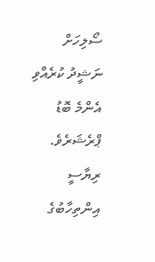ސޯލިހަށް ނަޝީދު ކުރެއްވި އެންމެ ބޮޑު ޕްރެޝަރެވެ. ރިޔާސީ އިންތިހާބުގެ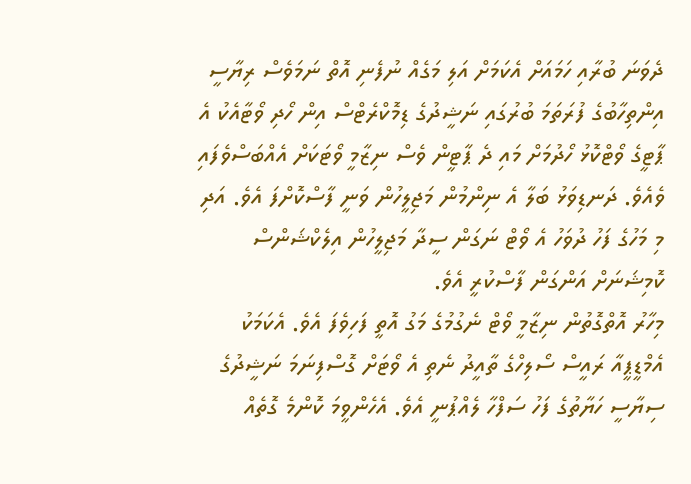ދެވަނަ ބުރާއި ހަމައަށް އެކަމަށް އަލި މަގެއް ނުފެނި އޮތް ނަމަވެސް ރިޔާސީ އިންތިހާބުގެ ފުރަތަމަ ބުރުގައި ނަޝީދުގެ ޑިމޮކްރެޓްސް އިން ހޯދި ވޯޓާއެކު އެ ޕާޓީގެ ވޯޓްކޮޅު ހޯދުމަށް މައި ދެ ޕާޓީން ވެސް ނިޒާމީ ވޯޓަކަށް އެއްބަސްވެފައި ވެއެވެ. ދަނޑިވަޅު ބަލާ އެ ނިންމުން މަޖިލީހުން ވަނީ ފާސްކޮށްފަ އެވެ. އަދި މި މަހުގެ ފަހު ދުވަހު އެ ވޯޓް ނަގަން ސީދާ މަޖިލީހުން އިލެކްޝަންސް ކޮމިޝަނަށް އަންގަން ފާސްކުރީ އެވެ.
މިހާރު އޮތްގޮތުން ނިޒާމީ ވޯޓް ނެގުމުގެ މަގު އޮތީ ފަހިވެފަ އެވެ. އެކަމަކު އެމްޑީޕީއާ ރައީސް ސޯލިހްގެ ތާއީދު ނެތި އެ ވޯޓަށް ގޮސްފިނަމަ ނަޝީދުގެ ސިޔާސީ ހަޔާތުގެ ފަހު ސަފްހާ ލެއްޕުނީ އެވެ. އެހެންވީމަ ކޮންމެ ގޮތެއް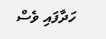ހަދާފައި ވެސް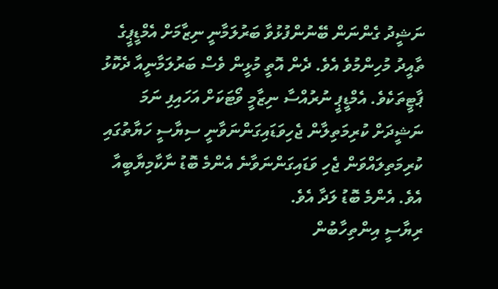ނަޝީދު ގެންނަން ބޭނުންފުޅުވާ ބަރުލަމާނީ ނިޒާމަށް އެމްޑީޕީގެ ތާއީދު މުހިންމުވެ އެވެ. ދެން އޮތީ މުޅީން ވެސް ބަރުލަމާނީއާ ދެކޮޅު ޕާޓީތަކެވެ. އެމްޑީޕީ ނުރުއްސާ ނިޒާމީ ވޯޓަކަށް އަހައިފި ނަމަ ނަޝީދަށް ކުރިމަތިލާން ޖެހިވަޑައިގަންނަވާނީ ސިޔާސީ ހަޔާތުގައި ކުރިމަތިލައްވަން ޖެހި ވަޑައިގަންނަވާނެ އެންމެ ބޮޑު ނާކާމިޔާބީއާ އެވެ. އެންމެ ބޮޑު ލަދާ އެވެ.
ރިޔާސީ އިންތިހާބުން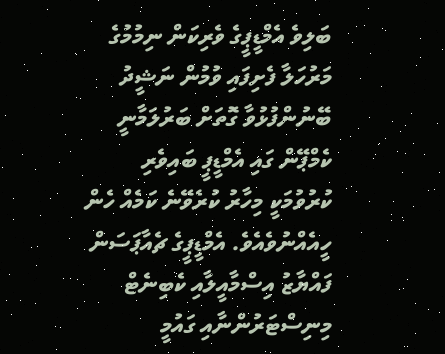ބަލިވެ އެމްޑީޕީގެ ވެރިކަން ނިމުމުގެ މަރުހަލާ ފެށިފައި ވުމުން ނަޝީދު ބޭނުންފުޅުވާ ގޮތަށް ބަރުލަމާނީ ކެމްޕޭން ގައި އެމްޑީޕީ ބައިވެރި ކުރުވުމަކީ މިހާރު ކުރެވޭނެ ކަމެއް ހެން ހީއެއްނުވެއެވެ. އެމްޑީޕީގެ ޗެއާޕަސަން ފައްޔާޒު އިސްމާއީލާއި ކެބިނެޓް މިނިސްޓަރުންނާއި ގައުމީ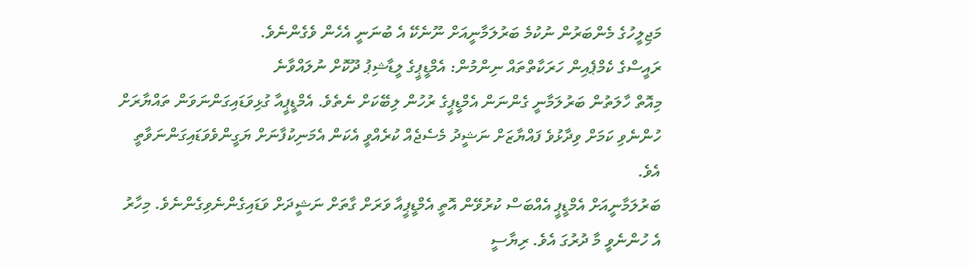މަޖިލީހުގެ މެންބަރުން ނުކުމެ ބަރުލަމާނީއަށް ނޫނެކޭ އެ ބުނަނީ އެހެން ވެގެންނެވެ.
ރައީސްގެ ކެމްޕެއިން ހަރަކާތްތައް ނިންމުން: އެމްޑީޕީގެ ލީޑާޝިޕު ދޫކޮށް ނުލައްވާނެ
މިއޮތް ހާލަތުން ބަރުލަމާނީ ގެންނަން އެމްޑީޕީގެ ރުހުން ލިބޭކަށް ނެތެވެ. އެމްޑީޕީއާ ގުޅިވަޑައިގަންނަވަން ތައްޔާރަށް ހުންނެވި ކަމަށް ވިދާޅުވެ ފައްޔާޒަށް ނަޝީދު މެސެޖެއް ކުރެއްވީ އެކަން އެމަނިކުފާނަށް ޔަގީންވެވަޑައިގަންނަވާތީ އެވެ.
ބަރުލަމާނީއަށް އެމްޑީޕީ އެއްބަސް ކުރުވޭން އޮތީ އެމްޑީޕީއާ ވަރަށް ގާތަށް ނަޝީދަށް ވަޑައިގެންނެވިގެންނެވެ. މިހާރު އެ ހުންނެވީ މާ ދުރުގަ އެވެ. ރިޔާސީ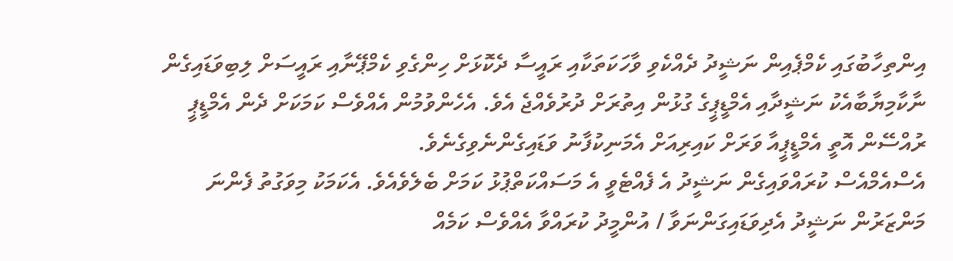އިންތިހާބުގައި ކެމްޕެއިން ނަޝީދު ދެއްކެވި ވާހަކަތަކާއި ރައީސާ ދެކޮޅަށް ހިންގެވި ކެމްޕޭނާއި ރައީސަށް ލިބިވަޑައިގެން ނާކާމިޔާބާއެކު ނަޝީދާއި އެމްޑީޕީގެ ގުޅުން އިތުރަށް ދުރުވެއްޖެ އެވެ. އެހެންވުމުން އެއްވެސް ކަމަކަށް ދެން އެމްޑީޕީ ރުއްސޭން އޮތީ އެމްޑީޕީއާ ވަރަށް ކައިރިއަށް އެމަނިކުފާނު ވަޑައިގެންނެވިގެނެވެ.
އެސްއެމްއެސް ކުރައްވައިގެން ނަޝީދު އެ ފެއްޓެވީ އެ މަސައްކަތްޕުޅު ކަމަށް ބެލެވެއެވެ. އެކަމަކު މިވަގުތު ފެންނަ މަންޒަރުން ނަޝީދު އެދިވަޑައިގަންނަވާ / އުންމީދު ކުރައްވާ އެއްވެސް ކަމެއް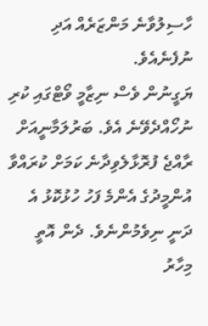ހާސިލުވާނެ މަންޒަރެއް އަދި ނުފެނެއެވެ.
ޔަގީނުން ވެސް ނިޒާމީ ވޯޓްގައި ކުރި ނުހޯއްދެވޭނެ އެވެ. ބަރުލަމާނީއަށް ރާއްޖެ ފުރޮޅާލެވިދާނެ ކަމަށް ކުރައްވާ އުންމީދުގެ އެންމެ ފަހު ހުޅުކޮޅު އެ ދަނީ ނިވެމުންނެވެ. ދެން އޮތީ މިހާރު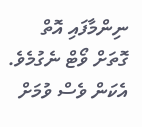ނިންމާފައި އޮތް ގޮތަށް ވޯޓް ނެގުމެވެ. އެކަން ވެސް ވުމަށް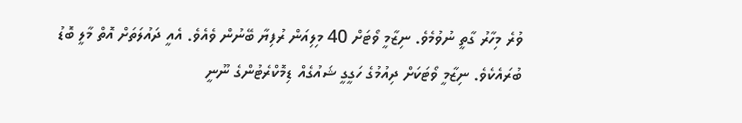ވުރެ މިހާރު ގާތީ ނުވުމެވެ. ނިޒާމީ ވޯޓަށް 40 މިލިއަން ރުފިޔާ ބޭނުން ވެއެވެ. އެއީ ދައުލަތަށް އޮތް މާލީ ބޮޑު ބުރައެކެވެ. ނިޒާމީ ވޯޓަކަށް ދިއުމުގެ ހަގީގީ ޝައުގެއް ޑިމޮކްރެޓުންގެ ނޫނީ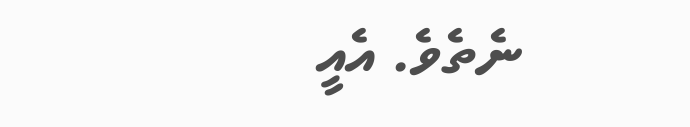ނެތެވެ. އެއީ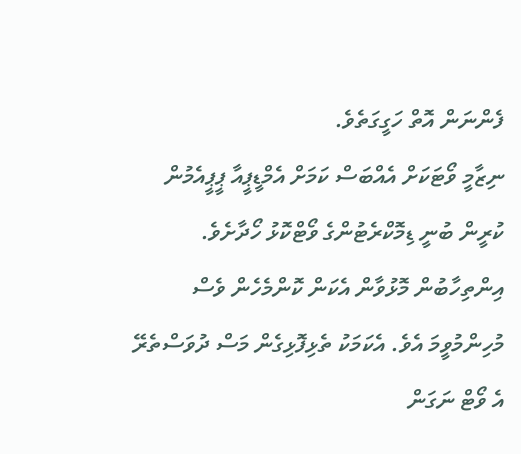ފެންނަން އޮތް ހަގީގަތެވެ.
ނިޒާމީ ވޯޓަކަށް އެއްބަސް ކަމަށް އެމްޑީޕީއާ ޕީޕީއެމުން ކުރީން ބުނީ ޑިމޮކްރެޓުންގެ ވޯޓްކޮޅު ހޯދާށެވެ. އިންތިހާބުން މޮޅުވާން އެކަން ކޮންމެހެން ވެސް މުހިންމުވީމަ އެވެ. އެކަމަކު ތެޅިފޮޅިގެން މަސް ދުވަސްތެރޭ އެ ވޯޓް ނަގަން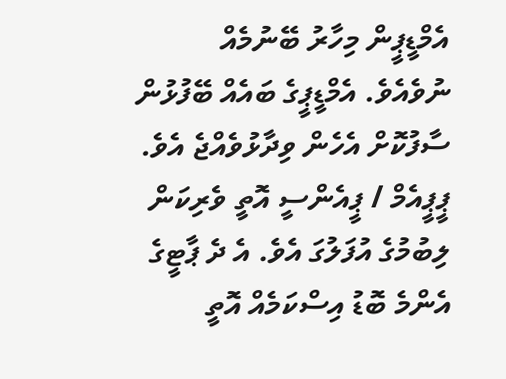އެމްޑީޕީން މިހާރު ބޭނުމެއް ނުވެއެވެ. އެމްޑީޕީގެ ބައެއް ބޭފުޅުން ސާފުކޮށް އެހެން ވިދާޅުވެއްޖެ އެވެ. ޕީޕީއެމް / ޕީއެންސީ އޮތީ ވެރިކަން ލިބުމުގެ އުފަލުގަ އެވެ. އެ ދެ ޕާޓީގެ އެންމެ ބޮޑު އިސްކަމެއް އޮތީ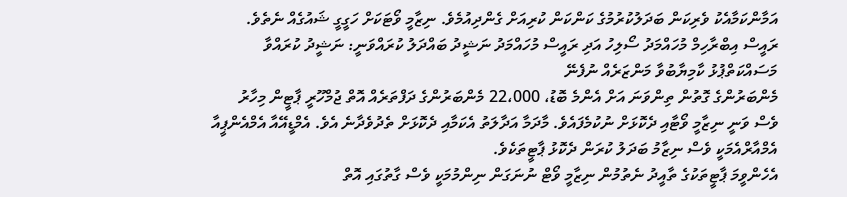އަމާންކަމާއެކު ވެރިކަން ބަދަލުކުރުމުގެ ކަންކަން ކުރިއަށް ގެންދިއުމެވެ. ނިޒާމީ ވޯޓަކަށް ހަގީގީ ޝައުގެއް ނެތެވެ.
ރައީސް އިބްރާހިމް މުހައްމަދު ސޯލިހު އަދި ރައީސް މުހައްމަދު ނަޝީދު ބައްދަލު ކުރައްވަނީ: ނަޝީދު ކުރައްވާ މަސައްކަތްޕުޅު ކާމިޔާބުވާ މަންޒަރެއް ނުފެނޭ
މެންބަރުންގެ ގޮތުން ތިންވަނަ އަށް އެންމެ ބޮޑު، 22،000 މެންބަރުންގެ ދަފްތަރެއް އޮތް ޖުމްހޫރީ ޕާޓީން މިހާރު ވެސް ވަނީ ނިޒާމީ ވޯޓާއި ދެކޮޅަށް ނުކުމެފައެވެ. މާދަމާ އަދާލަތު އެކަމާއި ދެކޮޅަށް ތެދުވެދާނެ އެވެ. އެމްޑީއޭއާ އެމްއެންޕީއާ އެމްއާރްއެމަކީ ވެސް ނިޒާމު ބަދަލު ކުރަން ދެކޮޅު ޕާޓީތަކެވެ.
އެހެންވީމަ ޕާޓީތަކުގެ ތާއީދު ނެތުމުން ނިޒާމީ ވޯޓް ނުނަގަން ނިންމުމަކީ ވެސް ގާތުގައި އޮތް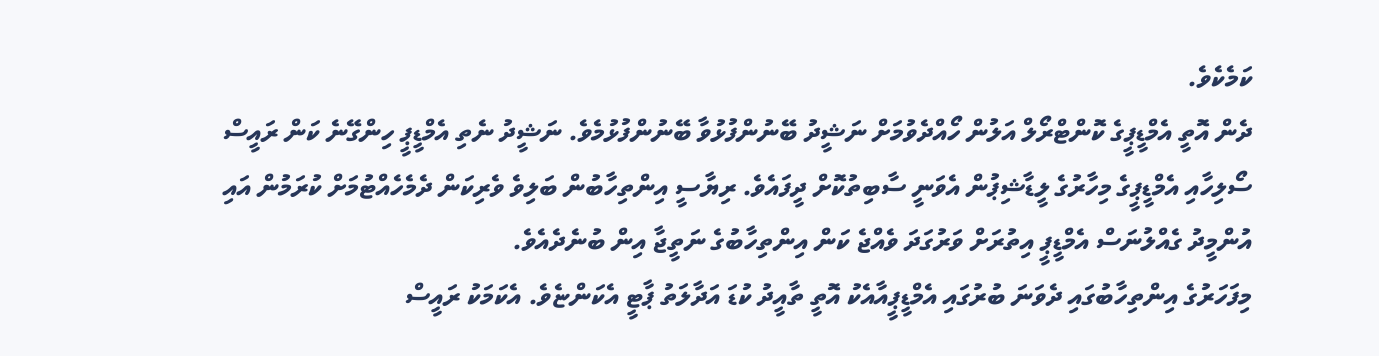ކަމެކެވެ.
ދެން އޮތީ އެމްޑީޕީގެ ކޮންޓްރޯލް އަލުން ހޯއްދެވުމަށް ނަޝީދު ބޭނުންފުޅުވާ ބޭނުންފުޅުމެވެ. ނަޝީދު ނެތި އެމްޑީޕީ ހިންގޭނެ ކަން ރައީސް ސޯލިހާއި އެމްޑީޕީގެ މިހާރުގެ ލީޑާޝިޕުން އެވަނީ ސާބިތުކޮށް ދީފައެވެ. ރިޔާސީ އިންތިހާބުން ބަލިވެ ވެރިކަން ދެމެހެއްޓުމަށް ކުރަމުން އައި އުންމީދު ގެއްލުނަސް އެމްޑީޕީ އިތުރަށް ވަރުގަދަ ވެއްޖެ ކަން އިންތިހާބުގެ ނަތީޖާ އިން ބުނެދެއެވެ.
މިފަހަރުގެ އިންތިހާބުގައި ދެވަނަ ބުރުގައި އެމްޑީޕީއާއެކު އޮތީ ތާއީދު ކުޑަ އަދާލަތު ޕާޓީ އެކަންޏެވެ. އެކަމަކު ރައީސް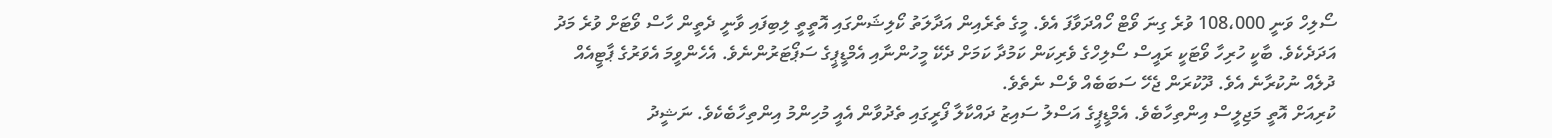ސޯލިހް ވަނީ 108،000 ވުރެ ގިނަ ވޯޓް ހޯއްދަވާފަ އެވެ. މީގެ ތެރެއިން އަދާލަތު ކޯލިޝަންގައި އޮތީތީ ލިބިފައި ވާނީ ދެތީން ހާސް ވޯޓަށް ވުރެ މަދު އަދަދެކެވެ. ބާކީ ހުރިހާ ވޯޓަކީ ރައީސް ސޯލިހްގެ ވެރިކަން ކަމުދާ ކަމަށް ދެކޭ މީހުންނާއި އެމްޑީޕީގެ ސަޕޯޓަރުންނެވެ. އެހެންވީމަ އެވަރުގެ ޕާޓީއެއް ދުލެއް ނުކުރާނެ އެވެ. ދޫކުރަން ޖެހޭ ސަބަބެއް ވެސް ނެތެވެ.
ކުރިއަށް އޮތީ މަޖިލީސް އިންތިހާބެވެ. އެމްޑީޕީގެ އަސްލު ސައިޒު ދައްކާލާ ފޯރީގައި ތެދުވާން އެއީ މުހިންމު އިންތިހާބެކެވެ. ނަޝީދު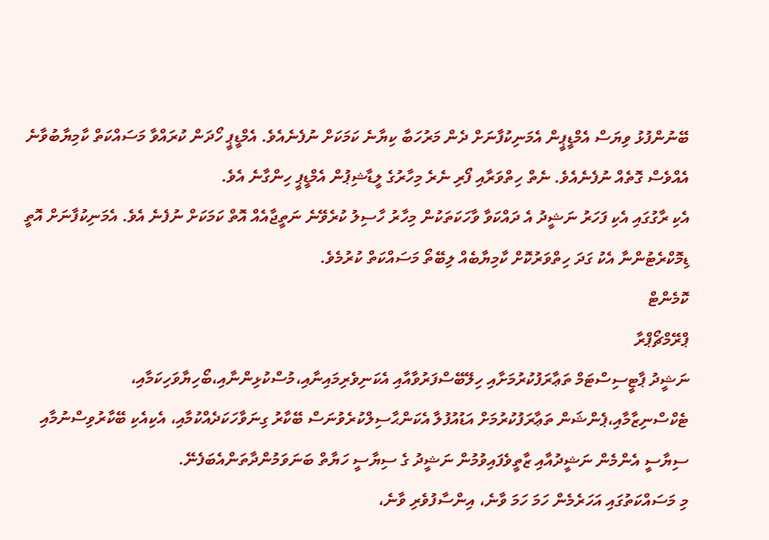ބޭނުންފުޅު ވިޔަސް އެމްޑީޕީން އެމަނިކުފާނަށް ދެން މަރުހަބާ ކިޔާނެ ކަމަކަށް ނުފެނެއެވެ. އެމްޑީޕީ ހޯދަން ކުރައްވާ މަސައްކަތް ކާމިޔާބުވާނެ އެއްވެސް ގޮތެއް ނުފެނެއެވެ. ނެތް ހިތްވަރާއި ފޯރި ނެރެ މިހާރުގެ ލީޑާޝިޕުން އެމްޑީޕީ ހިންގާނެ އެވެ.
އެކި ރާގުގައި އެކި ފަހަރު ނަޝީދު އެ ދައްކަވާ ވާހަކަތަކުން މިހާރު ހާސިލު ކުރެވޭނެ ނަތީޖާއެއް އޮތް ކަމަކަށް ނުފެނެ އެވެ. އެމަނިކުފާނަށް އޮތީ ޑިމޮކްރެޓުންނާ އެކު ގަދަ ހިތްވަރުކޮށް ކާމިޔާބެއް ލިބޭތޯ މަސައްކަތް ކުރުމެވެ.
ކޮމެންޓް
ޕްރޭމްޗޯޕްރާ
ނަޝީދު ޕާޓީސިސްޓަމް ތަޢާރަފުކުރުމަށާއި ހިލޭބޭސްފަރުވާއާއި އެކަނިވެރިމައިނާއި،މުސްކުޅިންނާއި،ބޯހިޔާވަހިކަމާއި، ޓެކްސްނިޒާމާއި،ޕެންޝަން ތަޢާރަފުކުރުމަށް އަޑުއުފުލާ އެކަންޙާސިލްކުރެވުނަސް ބޭކާރު ގިނަވާހަކަދެއްކުމާއި، އެކިއެކި ބޭކާރުވިސްނުމާއި ސިޔާސީ އެންމެން ނަޝީދުއާއި ޒާތީވެފައިވުމުން ނަޝީދު ގެ ސިޔާސީ ހަޔާތް ބަނަވަމުންދާތަންއެބަފެނޭ.
މި މަސައްކަތުގައި އަހަރެމެން ހަމަ ހަމަ ވާނެ، އިންސާފުވެރި ވާނެ،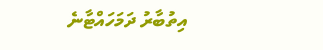އިތުބާރު ދަމަހައްޓާނެ